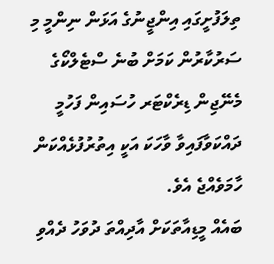ތިލަފުށީގައި އިންޖީނުގެ އަޅަން ނިންމީ މި ސަރުކާރުން ކަމަށް ބުނެ ސްޓެލްކޯގެ މެނޭޖިން ޑިރެކްޓަރ ހުސައިން ފަހުމީ ދައްކަވާފައިވާ ވާހަކަ އަކީ އިތުރުފުޅެއްކަން ހާމަވެއްޖެ އެވެ.
ބައެއް މީޑިއާތަކަށް އާދިއްތަ ދުވަހު ދެއްވި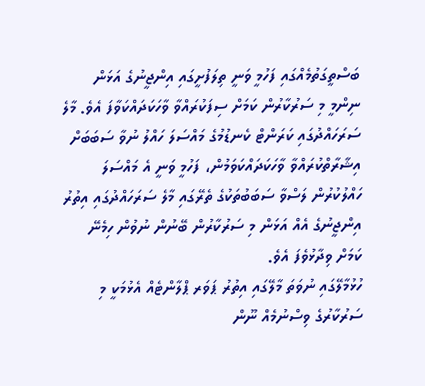ބަސްތީގަތުމެއްގައި ފަހުމީ ވަނީ ތިލަފުށީގައި އިންޖީނުގެ އަޅަން ނިންމީ މި ސަރުކާރުން ކަމަށް ސިފަކުރައްވާ ވާހަކަދައްކަވާފަ އެވެ. މާލެ ސަރަހައްދުގައި ކަރަންޓް ކެނޑުމުގެ މައްސަލަ ހައްލު ނުވާ ސަބަބަށް އިޝާރާތްކުރައްވާ ވާހަކަދައްކަވަމުން، ފަހުމީ ވަނީ އެ މައްސަލަ ހައްލުކުރުން ލަސްވާ ސަބަބުތަކުގެ ތެރޭގައި މާލެ ސަރަހައްދުގައި އިތުރު އިންޖީނުގެ އެއް އަޅަން މި ސަރުކާރުން ބޭނުން ނުވުން ހިމެނޭ ކަމަށް ވިދާޅުވެފަ އެވެ.
ހުޅުމާލޭގައި ނުވަތަ މާލޭގައި އިތުރު ޕަވަރ ޕްލާންޓެއް އެޅުމަކީ މި ސަރުކާރުގެ ވިސްނުމެއް ނޫން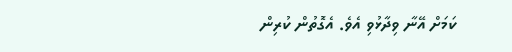ކަމަށް އޭނާ ވިދާޅުވި އެވެ. އެގޮތުން ކުރިން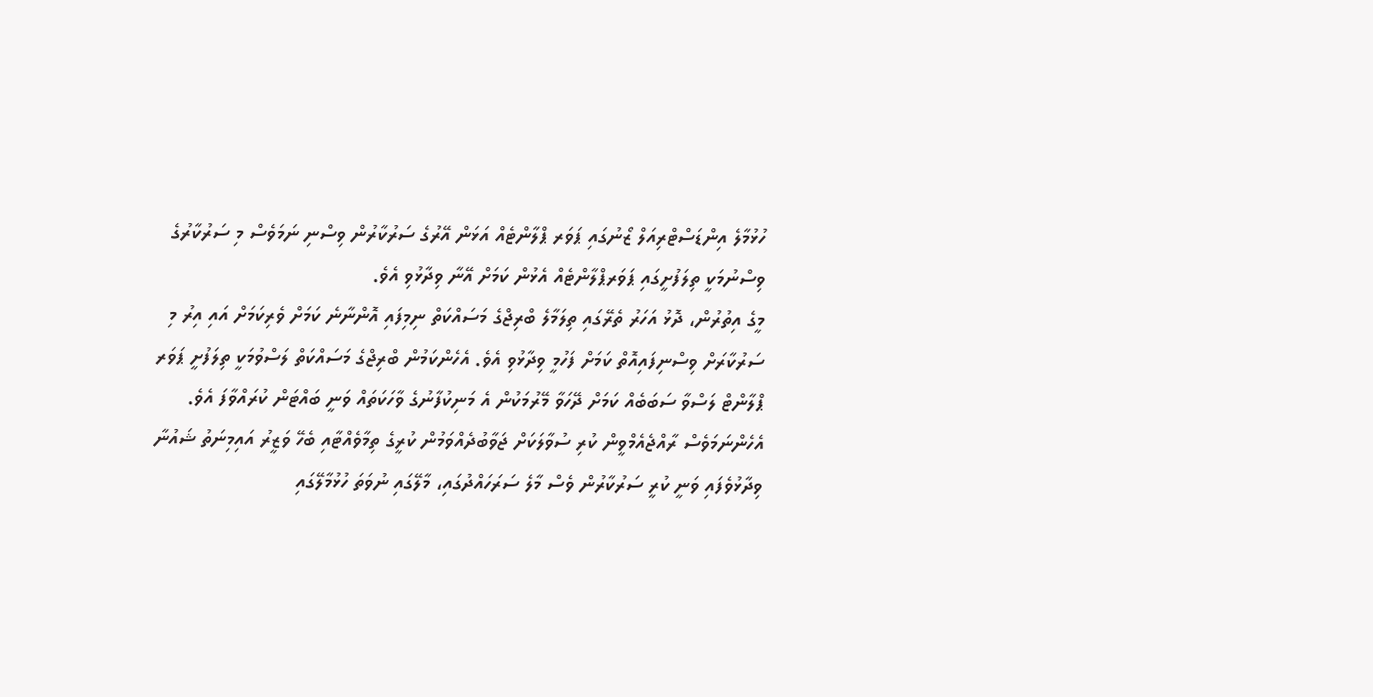ހުޅުމާލެ އިންޑަސްޓްރިއަލް ޒޯނުގައި ޕަވަރ ޕްލާންޓެއް އަޅަން އޭރުގެ ސަރުކާރުން ވިސްނި ނަމަވެސް މި ސަރުކާރުގެ ވިސްނުމަކީ ތިލަފުށީގައި ޕަވަރޕްލާންޓެއް އެޅުން ކަމަށް އޭނާ ވިދާޅުވި އެވެ.
މީގެ އިތުރުން، ދޮޅު އަހަރު ތެރޭގައި ތިލަމާލެ ބްރިޖްގެ މަސައްކަތް ނިމިފައި އޮންނާނެ ކަމަށް ވެރިކަމަށް އައި އިރު މި ސަރުކާރަށް ވިސްނިފައިއޮތް ކަމަށް ފަހުމީ ވިދާޅުވި އެވެ. އެހެންކަމުން ބްރިޖްގެ މަސައްކަތް ލަސްވުމަކީ ތިލަފުށީ ޕަވަރ ޕްލާންޓް ލަސްވާ ސަބަބެއް ކަމަށް ދޭހަވާ މޭރުމަކުން އެ މަނިކުފާނުގެ ވާހަކަތައް ވަނީ ބައްޓަން ކުރައްވާފަ އެވެ.
އެހެންނަމަވެސް ރާއްޖެއެމްވީން ކުރި ސުވާލަކަށް ޖަވާބުދެއްވަމުން ކުރީގެ ތިމާވެއްޓާއި ބެހޭ ވަޒީރު އައިމިނަތު ޝައުނާ ވިދާޅުވެފައި ވަނީ ކުރީ ސަރުކާރުން ވެސް މާލެ ސަރަހައްދުގައި، މާލޭގައި ނުވަތަ ހުޅުމާލޭގައި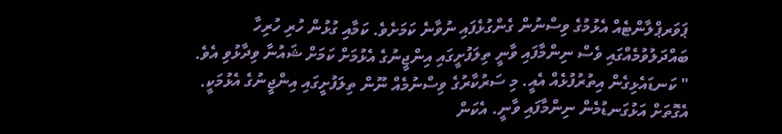ޕަވަރޕްލާންޓެއް އެޅުމުގެ ވިސްނުން ގެންގުޅެފައި ނުވާނެ ކަމަށެވެ. ކަމާއި ގުޅުން ހުރި ހުރިހާ ބައްދަލުވުމެއްގައި ވެސް ނިންމާފައި ވާނީ ތިލަފުށީގައި އިންޖީނުގެ އެޅުމަށް ކަމަށް ޝައުނާ ވިދާޅުވި އެވެ.
" ކަނޑައެޅިގެން އިތުރުފުޅެއް އެއީ. މި ސަރުކާރުގެ ވިސްނުމެއް ނޫން ތިލަފުށީގައި އިންޖީނުގެ އެޅުމަކީ. އެގޮތަށް އަޅުގަނޑުމެން ނިންމާފައި ވާނީ. އެކަން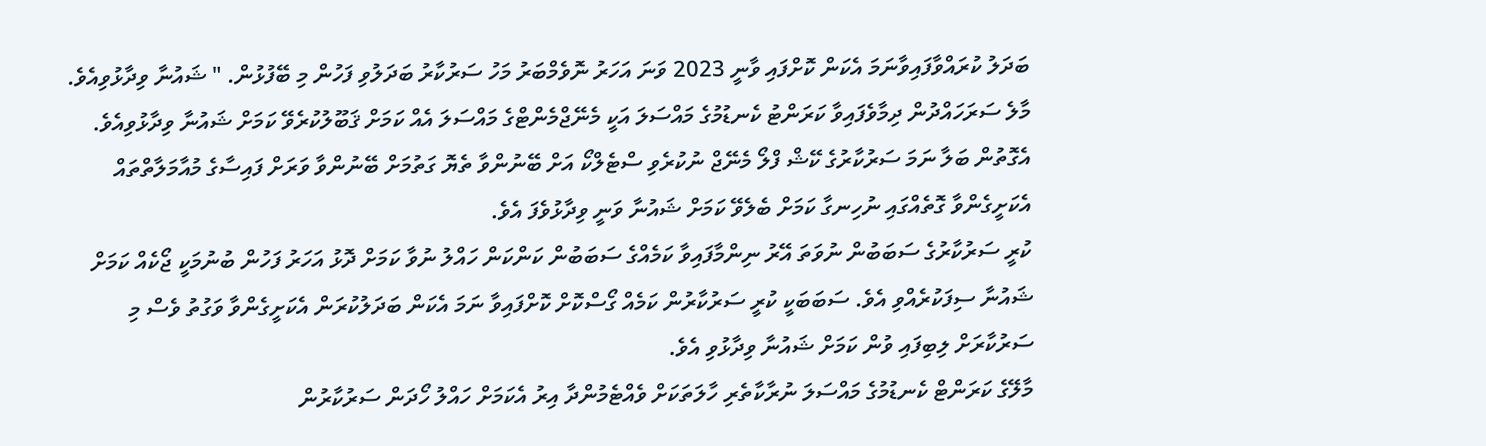ބަދަލު ކުރައްވާފައިވާނަމަ އެކަން ކޮށްފައި ވާނީ 2023 ވަނަ އަހަރު ނޮވެމްބަރު މަހު ސަރުކާރު ބަދަލުވި ފަހުން މި ބޭފުޅުން. " ޝައުނާ ވިދާޅުވިއެވެ.
މާލެ ސަރަހައްދުން ދިމާވެފައިވާ ކަރަންޓު ކެނޑުމުގެ މައްސަލަ އަކީ މެނޭޖްމެންޓްގެ މައްސަލަ އެއް ކަމަށް ޤަބޫލުކުރެވޭ ކަމަށް ޝައުނާ ވިދާޅުވިއެވެ. އެގޮތުން ބަލާ ނަމަ ސަރުކާރުގެ ކޭޝް ފްލޯ މެނޭޖް ނުކުރެވި ސްޓެލްކޯ އަށް ބޭނުންވާ ތެޔޮ ގަތުމަށް ބޭނުންވާ ވަރަށް ފައިސާގެ މުއާމަލާތްތައް އެކަށީގެންވާ ގޮތެއްގައި ނުހިނގާ ކަމަށް ބެލެވޭ ކަމަށް ޝައުނާ ވަނީ ވިދާޅުވެފަ އެވެ.
ކުރީ ސަރުކާރުގެ ސަބަބުން ނުވަތަ އޭރު ނިންމާފައިވާ ކަމެއްގެ ސަބަބުން ކަންކަން ހައްލު ނުވާ ކަމަށް ދޮޅު އަހަރު ފަހުން ބުނުމަކީ ޖޯކެއް ކަމަށް ޝައުނާ ސިފަކުރެއްވި އެވެ. ސަބަބަކީ ކުރީ ސަރުކާރުން ކަމެއް ގޯސްކޮށް ކޮށްފައިވާ ނަމަ އެކަން ބަދަލުކުރަން އެކަށީގެންވާ ވަގުތު ވެސް މި ސަރުކާރަށް ލިބިފައި ވުން ކަމަށް ޝައުނާ ވިދާޅުވި އެވެ.
މާލޭގެ ކަރަންޓް ކެނޑުމުގެ މައްސަލަ ނުރާކާތެރި ހާލަތަކަށް ވެއްޓެމުންދާ އިރު އެކަމަށް ހައްލު ހޯދަން ސަރުކާރުން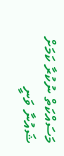މަސައްކަތް ނުކުރާ ކަމަށް ޝައުނާ ވަނީ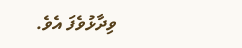ވިދާޅުވެފަ އެވެ.